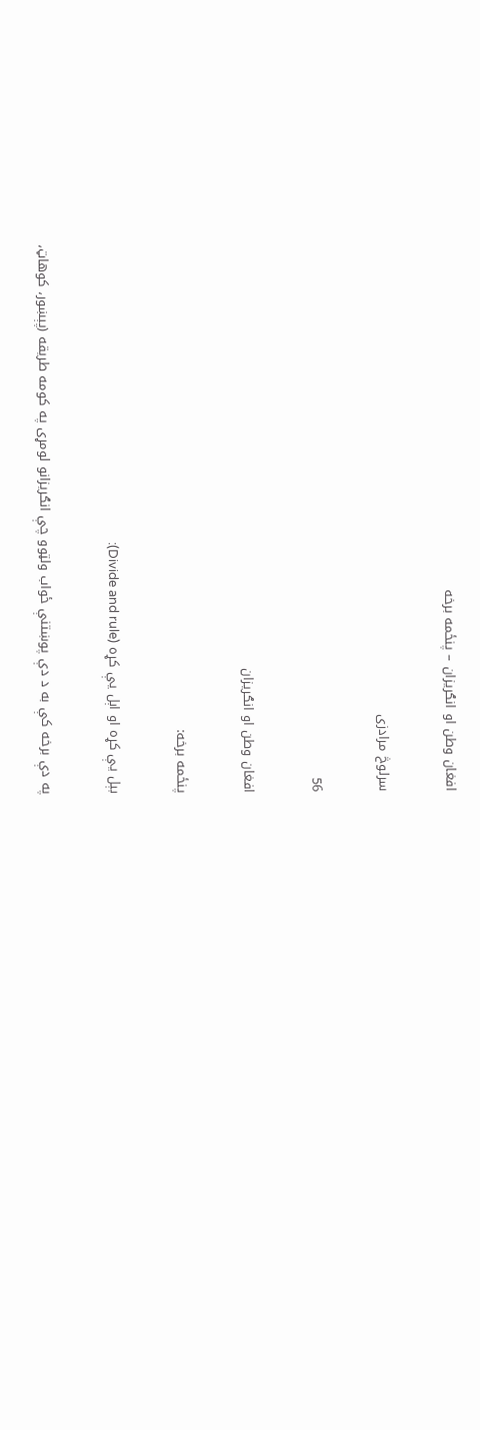افغان وطن او انګریزان – پنځمه برخه

سرلوڅ مرادزی

56

افغان وطن او انګریزان

پنځمه برخه:

بېل یې کړه او اېل یې کړه (Divide and rule):

په دې برخه کې به د دې پوښتنې ځواب ولټوو چې انګریزانو لومړی په کومه طریقه (پېښور، کوهاټ،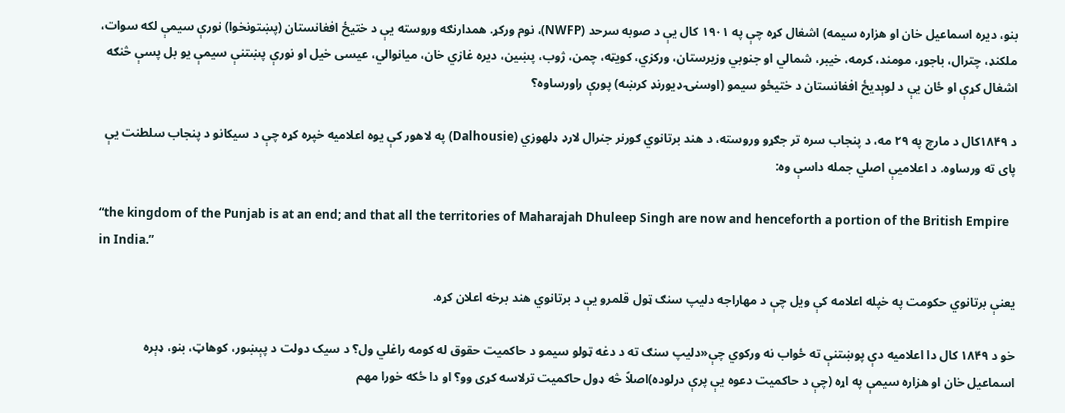بنو، دیره اسماعیل خان او هزاره سیمه) اشغال کړه چې په ۱۹۰۱ کال یې د صوبه سرحد (NWFP)، نوم ورکړ. همدارنګه وروسته یې د ختیځ افغانستان (پښتونخوا) نورې سیمې لکه سوات، ملکنډ، چترال، باجوړ، مومند، کرمه، خیبر، شمالي او جنوبي وزیرستان، ورکزي، کویټه، چمن، ژوب، پښين، دیره غازي خان، میانوالي، عیسی خیل او نورې پښتنې سیمې یو بل پسې څنګه  اشغال کړې او ځان یې د لوېدیځ افغانستان د ختیځو سیمو (اوسنۍ ډیورنډ کرښه) پورې راورساوه؟

د ۱۸۴۹کال د مارچ په ۲۹ مه، د پنجاب سره تر جګړو وروسته، د هند برتانوي ګورنر جنرال لارډ ډلهوزي (Dalhousie) په لاهور کې یوه اعلامیه خپره کړه چې د سیکانو د پنجاب سلطنت یې پای ته ورساوه. د اعلامیې اصلي جمله داسې وه:

“the kingdom of the Punjab is at an end; and that all the territories of Maharajah Dhuleep Singh are now and henceforth a portion of the British Empire in India.”

یعنې برتانوي حکومت په خپله اعلامه کې ویل چې د مهاراجه دلیپ سنګ ټول قلمرو یې د برتانوي هند برخه اعلان کړه.

خو د ۱۸۴۹ کال دا اعلامیه دې پوښتنې ته ځواب نه ورکوي چې«دلیپ سنګ ته د دغه ټولو سیمو د حاکمیت حقوق له کومه راغلي ول؟ د سیک دولت د پېښور، کوهاټ، بنو، ډېره اسماعیل خان او هزاره سیمې په اړه (چې د حاکمیت دعوه یې پرې درلوده)اصلاً څه ډول حاکمیت ترلاسه کړی وو؟ او دا ځکه خورا مهم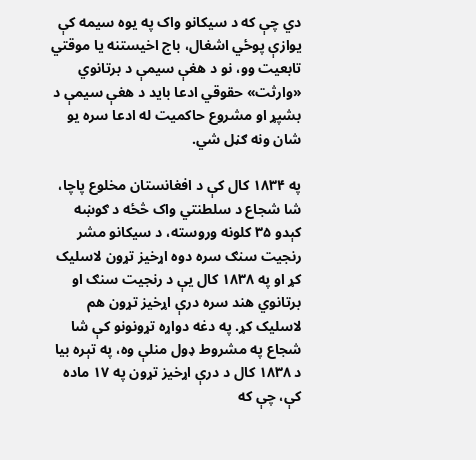دي چې که د سیکانو واک په یوه سیمه کې یوازې پوځي اشغال، باج اخیستنه یا موقتي تابعیت وو، نو د هغې سیمې د برتانوي «وارثت» حقوقي ادعا باید د هغې سیمې د بشپړ او مشروع حاکمیت له ادعا سره یو شان ونه ګڼل شي.

په ۱۸۳۴ کال کې د افغانستان مخلوع پاچا، شا شجاع د سلطنتي واک څځه د ګوښه کېدو ۳۵ کلونه وروسته، د سیکانو مشر رنجیت سنګ سره دوه اړخیز تړون لاسلیک کړ او په ۱۸۳۸ کال یې د رنجیت سنګ او برتانوي هند سره درې اړخیز تړون هم لاسلیک کړ. په دغه دواړه تړونونو کې شا شجاع په مشروط ډول منلې وه، په تېره بیا د ۱۸۳۸ کال د درې اړخیز تړون په ۱۷ ماده کې، چې که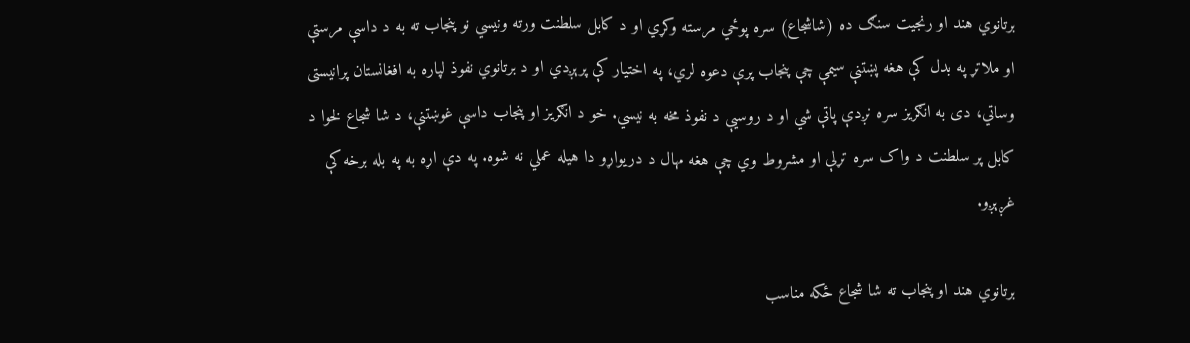برتانوي هند او رنجیت سنګ ده (شاشجاع) سره پوځي مرسته وکړي او د کابل سلطنت ورته ونیسي نو پنجاب ته به د داسې مرستې او ملاتړ په بدل کې هغه پښتنې سیمې چې پنجاب پرې دعوه لري، په اختیار کې پرېږدي او د برتانوي نفوذ لپاره به افغانستان پرانیستی وساتي، دی به انګریز سره نږدې پاتې شي او د روسیې د نفوذ مخه به نیسي. خو د انګریز او پنجاب داسې غوښتنې، د شا شجاع لخوا د کابل پر سلطنت د واک سره تړلې او مشروط وي چې هغه مهال د دریواړو دا هیله عملي نه شوه. په دې اړه به په بله برخه کې غږېږو.

برتانوي هند او پنجاب ته شا شجاع ځکه مناسب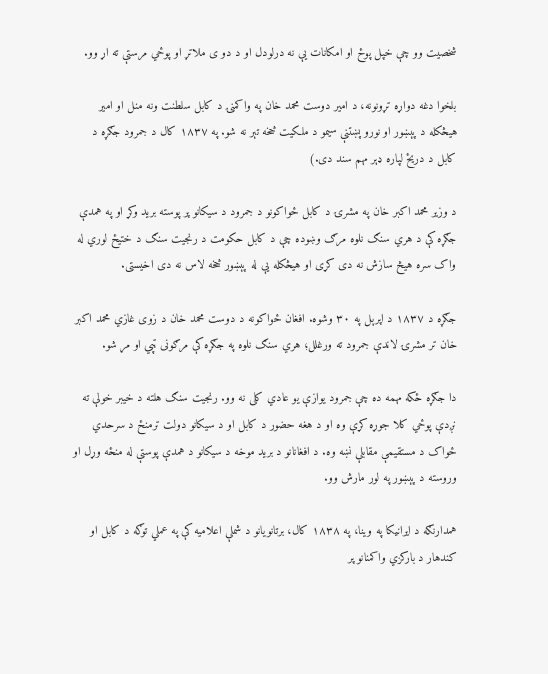شخصیت وو چې خپل پوځ او امکانات یې نه درلودل او د دو ی ملاتړ او پوځي مرستې ته اړ وو.

بلخوا دغه دواړه تړونونه، د امیر دوست محمد خان په واکمنۍ د کابل سلطنت ونه منل او امیر هیڅکله د پېښور او نورو پښتنې سیمو د ملکیت څخه تېر نه شو. په ۱۸۳۷ کال د جمرود جګړه د کابل د دریځ لپاره ډېر مهم سند دی.)

د وزیر محمد اکبر خان په مشرۍ د کابل ځواکونو د جمرود د سیکانو پر پوسته برید وکړ او په همدې جګړه کې د هري سنګ نلوه مرګ وښوده چې د کابل حکومت د رنجیت سنګ د ختیځ لوري له واک سره هیڅ سازش نه دی کړی او هیڅکله یې له پېښور څخه لاس نه دی اخیستی.

جګړه د ۱۸۳۷ د اپرېل په ۳۰ وشوه. افغان ځواکونه د دوست محمد خان د زوی غازي محمد اکبر خان تر مشرۍ لاندې جمرود ته ورغلل؛ هري سنګ نلوه په جګړه کې مرګونی ټپي او مړ شو.

دا جګړه ځکه مهمه ده چې جمرود یوازې یو عادي کلی نه وو. رنجیت سنګ هلته د خیبر خولې ته نږدې پوځي کلا جوړه کړې وه او د هغه حضور د کابل او د سیکانو دولت ترمنځ د سرحدي ځواک د مستقیمې مقابلې نښه وه. د افغانانو د برید موخه د سیکانو د همدې پوستې له منځه وړل او وروسته د پېښور په لور مارش وو.

همدارنګه د ایرانیکا په وینا، په ۱۸۳۸ کال، برتانویانو د شملې اعلامیه کې په عملي توګه د کابل او کندهار د بارکزي واکمنانو پر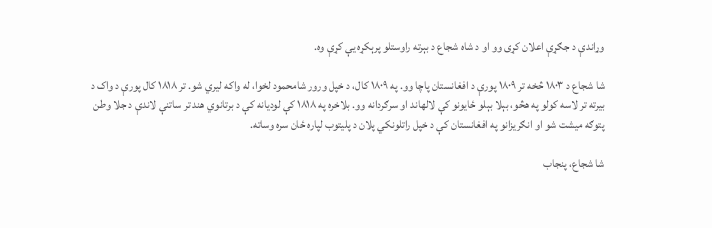وړاندې د جګړې اعلان کړی وو او د شاه شجاع د بېرته راوستلو پرېکړه يې کړې وه.

شا شجاع د ۱۸۰۳ څخه تر ۱۸۰۹ پورې د افغانستان پاچا وو. په ۱۸۰۹ کال، د خپل ورور شامحمود لخوا، له واکه لیري شو. تر ۱۸۱۸ کال پورې د واک د بیرته تر لاسه کولو په هڅو، بېلا بېلو ځایونو کې لالهاند او سرګردانه وو. بلاخره په ۱۸۱۸ کې لودیانه کې د برتانوي هند تر ساتنې لاندې د جلا وطن پتوګه میشت شو او انګریزانو په افغانستان کې د خپل راتلونکي پلان د پلیتوب لپاره ځان سره وساته.

شا شجاع، پنجاب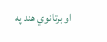او برتانوي هند په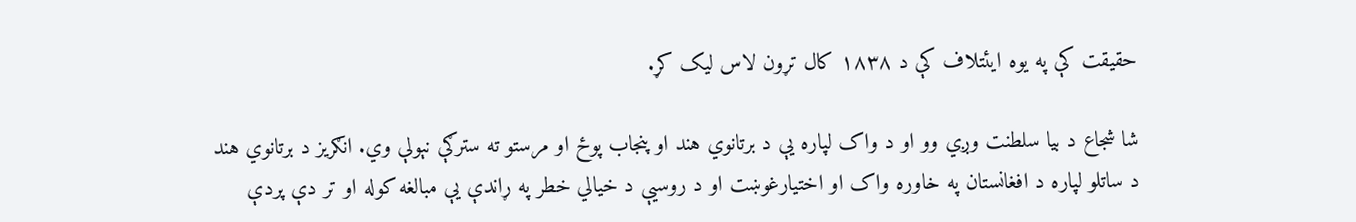حقیقت کې په یوه ایئتلاف کې د ۱۸۳۸ کال تړون لاس لیک کړ.

شا شجاع د بیا سلطنت وږي وو او د واک لپاره یې د برتانوي هند او پنجاب پوځ او مرستو ته سترګې نېولې وي. انګریز د برتانوي هند د ساتلو لپاره د افغانستان په خاوره واک او اختیارغوښت او د روسیې د خیالي خطر په ړاندې یې مبالغه کوله او تر دې پردې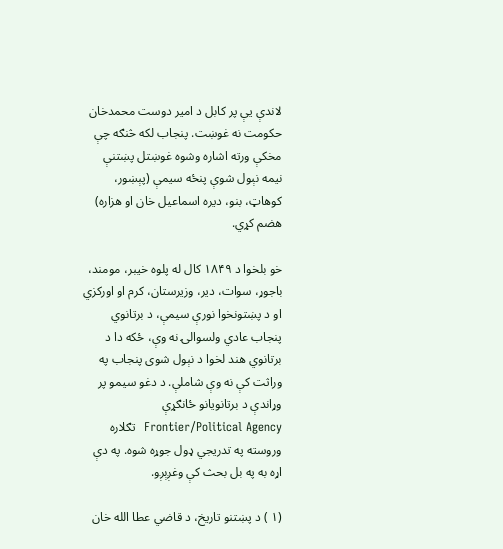لاندې یې پر کابل د امیر دوست محمدخان حکومت نه غوښت. پنجاب لکه څنګه چې مخکې ورته اشاره وشوه غوښتل پښتنې نیمه نېول شوې پنځه سیمې (پېښور، کوهاټ، بنو، دیره اسماعیل خان او هزاره) هضم کړي.

خو بلخوا د ۱۸۴۹ کال له پلوه خیبر، مومند، باجوړ، سوات، دیر، وزیرستان، کرم او اورکزي او د پښتونخوا نورې سیمې، د برتانوي پنجاب عادي ولسوالۍ نه وې، ځکه دا د برتانوي هند لخوا د نېول شوی پنجاب په وراثت کې نه وې شاملې. د دغو سیمو پر وړاندې د برتانویانو ځانګړې Frontier/Political Agency  تګلاره وروسته په تدریجي ډول جوړه شوه. په دې اړه به په بل بحث کې وغږېږو.

(۱ ) د پښتنو تاریخ، د قاضي عطا الله خان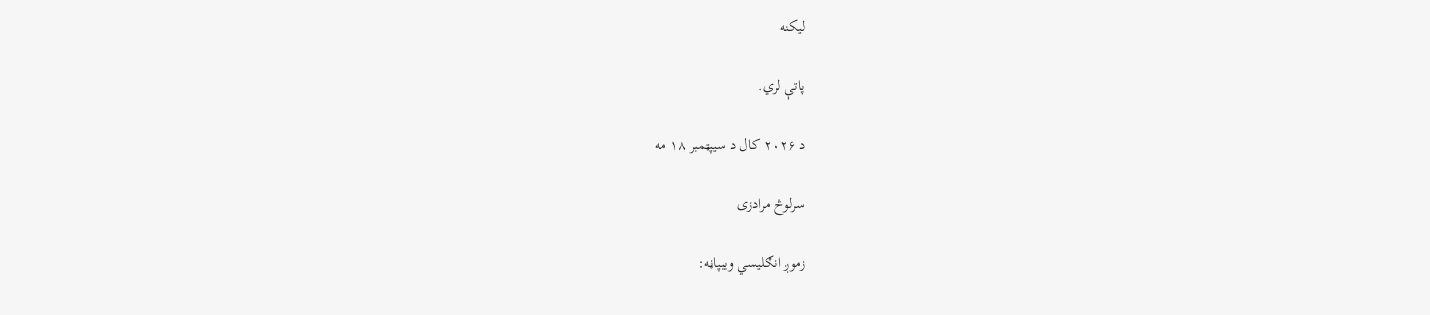لیکنه

پاتې لري.

د ۲۰۲۶ کال د سیپټمبر ۱۸ مه

سرلوڅ مرادزی

زموږ انګلیسي ویبپاڼه: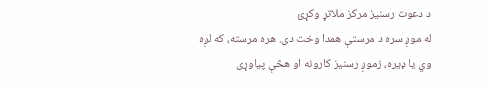د دعوت رسنیز مرکز ملاتړ وکړئ
له موږ سره د مرستې همدا وخت دی. هره مرسته، که لږه وي یا ډیره، زموږ رسنیز کارونه او هڅې پیاوړی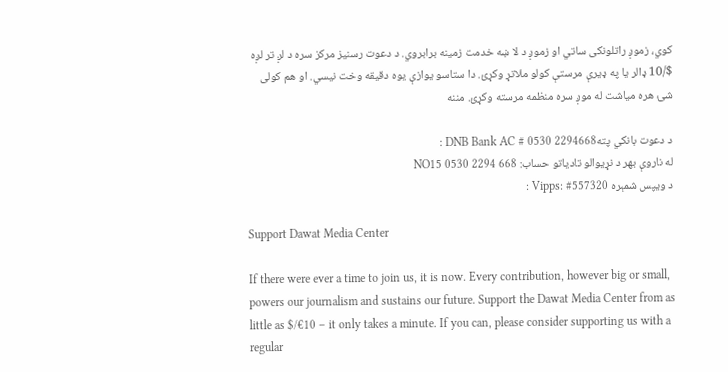کوي، زموږ راتلونکی ساتي او زموږ د لا ښه خدمت زمینه برابروي. د دعوت رسنیز مرکز سره د لږ تر لږه $/10 ډالر یا په ډیرې مرستې کولو ملاتړ وکړئ. دا ستاسو یوازې یوه دقیقه وخت نیسي. او هم کولی شئ هره میاشت له موږ سره منظمه مرسته وکړئ. مننه

د دعوت بانکي پتهDNB Bank AC # 0530 2294668 :
له ناروې بهر د نړیوالو تادیاتو حساب: NO15 0530 2294 668
د ویپس شمېره Vipps: #557320 :

Support Dawat Media Center

If there were ever a time to join us, it is now. Every contribution, however big or small, powers our journalism and sustains our future. Support the Dawat Media Center from as little as $/€10 – it only takes a minute. If you can, please consider supporting us with a regular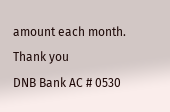amount each month. Thank you
DNB Bank AC # 0530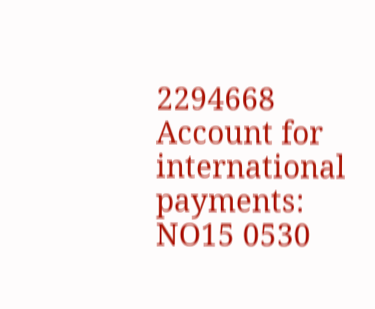2294668
Account for international payments: NO15 0530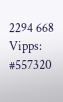2294 668
Vipps: #557320